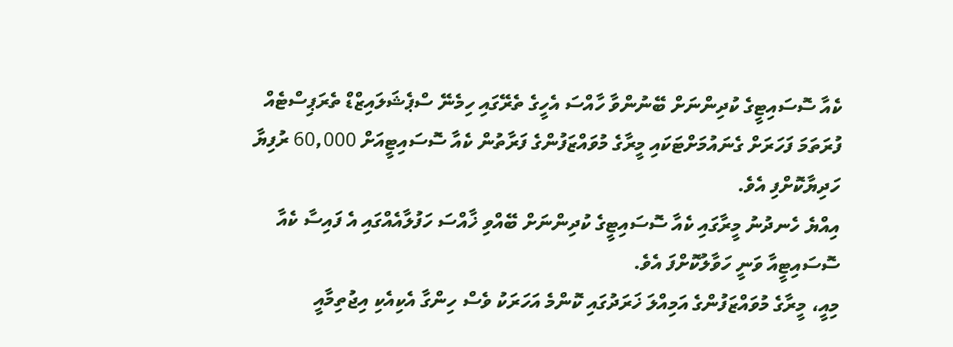ކެއާ ސޮސައިޓީގެ ކުދިންނަށް ބޭނުންވާ ހާއްސަ އެހީގެ ތެރޭގައި ހިމެނޭ ސްޕެޝަލައިޒްޑް ތެރަޕިސްޓެއް ފުރަތަމަ ފަހަރަށް ގެނައުމަށްޓަކައި މީރާގެ މުވައްޒަފުންގެ ފަރާތުން ކެއާ ސޮސައިޓީއަށް 60,000 ރުފިޔާ ހަދިޔާކޮށްފި އެވެ.
އިއްޔެ ހެނދުނު މީރާގައި ކެއާ ސޮސައިޓީގެ ކުދިންނަށް ބޭއްވި ޚާއްސަ ހަފުލާއެއްގައި އެ ފައިސާ ކެއާ ސޮސައިޓީއާ ވަނީ ހަވާލުކޮށްފަ އެވެ.
މިއީ، މީރާގެ މުވައްޒަފުންގެ އަމިއްލަ ޚަރަދުގައި ކޮންމެ އަހަރަކު ވެސް ހިންގާ އެކިއެކި އިޖުތިމާއީ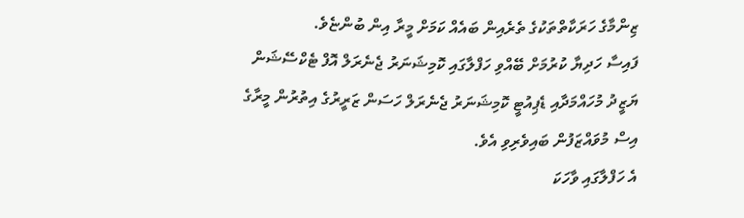ޒިންމާގެ ހަރަކާތްތަކުގެ ތެރެއިން ބައެއް ކަމަށް މީރާ އިން ބުންޏެވެ.
ފައިސާ ހަދިޔާ ކުރުމަށް ބޭއްވި ހަފްލާގައި ކޮމިޝަނަރު ޖެނެރަލް އޮފް ޓެކްސޭޝަން ޔަޒީދު މުހައްމަދާއި ޑެޕިއުޓީ ކޮމިޝަނަރު ޖެނެރަލް ހަސަން ޒަރީރުގެ އިތުރުން މީރާގެ އިސް މުވައްޒަފުން ބައިވެރިވި އެވެ.
އެ ހަފްލާގައި ވާހަކަ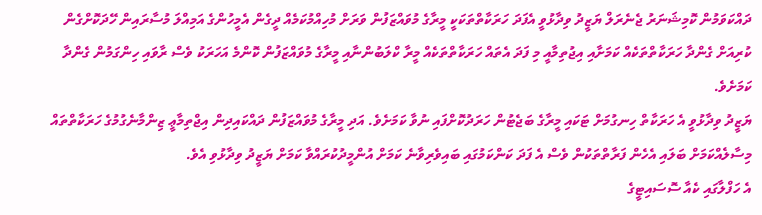ދައްކަވަމުން ކޮމިޝަނަރު ޖެނެރަލް ޔަޒީދު ވިދާޅުވީ އެފަދަ ހަރަކާތްތަކަކީ މީރާގެ މުވައްޒަފުން ވަރަށް މުހިއްމުކަމެއް ދީގެން އެމީހުންގެ އަމިއްލަ މުސާރައިން ހޭދަކޮށްގެން ކުރިއަށް ގެންދާ ހަރަކާތްތަކެއް ކަމަށާއި އިޖުތިމާއީ މި ފަދަ އެތައް ހަރަކާތްތަކެއް މީރާ ކްލަބުންނާއި މީރާގެ މުވައްޒަފުން ކޮންމެ އަހަރަކު ވެސް ރާވައި ހިންގަމުން ގެންދާ ކަމަށެވެ.
ޔަޒީދު ވިދާޅުވީ އެ ހަރަކާތް ހިނގުމަށް ޓަކައި މީރާގެ ބަޖެޓުން ހަރަދުކޮށްފައި ނުވާ ކަމަށެވެ. އަދި މީރާގެ މުވައްޒަފުން ދައްކައިދިން އިޖްތިމާޢީ ޒިންމާނެގުމުގެ ހަރަކާތްތައް މިސާލެއްކަމަށް ބަލައި އެހެން ފަރާތްތަކުން ވެސް އެ ފަދަ ކަންކަމުގައި ބައިވެރިވާނެ ކަމަށް އުންމީދުކުރައްވާ ކަމަށް ޔަޒީދު ވިދާޅުވި އެވެ.
އެ ހަފްލާގައި ކެއާ ސޮސައިޓީގެ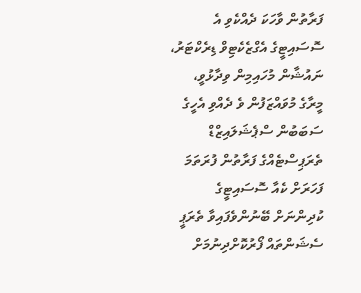ފަރާތުން ވާހަކަ ދެއްކެވި އެ ސޮސައިޓީގެ އެގްޒެކެޓިވް ޑިރެކްޓަރު، ނައުޝާން މުހައިމިން ވިދާޅުވީ، މީރާގެ މުވައްޒަފުން ވެ ދެއްވި އެހީގެ ސަބަބުން ސްޕެޝަލައިޒްޑް ތެރަޕިސްޓެއްގެ ފަރާތުން ފުރަތަމަ ފަހަރަށް ކެއާ ސޮސައިޓީގެ ކުދިންނަށް ބޭނުންވެފައިވާ ތެރަޕީ ސެޝަންތައް ފޯރުކޮށްދިނުމަށް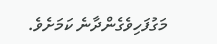މަގުފަހިވެގެންދާނެ ކަމަށެވެ.